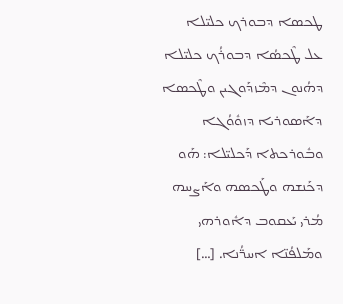ܛܟܣܐ ܕܒܘܪܟ ܟܠܝ̈ܠܐ
ܥܠ ܛܶܟܣܳܐ ܕܒܘܪܳܟ ܟܠܝ̈ܠܐ ܕܗܳܢܘܢ ܕܡܶܙܕܰܘܓܝܢ ܘܛܶܟܣܐ ܕܐܰܣܘܪܝܐ ܕܙܘܽܘܳܓܐ ܘܒܽܘܪܟܬܐ ܕܰܟܠܝ̈ܠܐ: ܗܰܘ ܕܟܰܢܫܗ ܘܛܰܟܣܗ ܘܐܰܨܚܗ ܡܳܪܝ ܝܰܥܩܘܒ ܕܐܽܘܪܗܝ ܘܡܰܠܦܳܢ̈ܐ ܐܚܪ̈ܳܢܐ. […]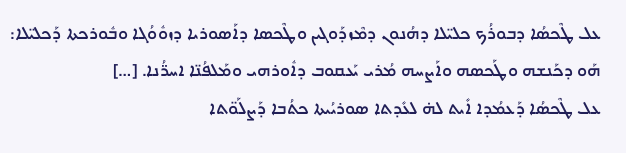ܥܠ ܛܶܟܣܳܐ ܕܒܘܪܳܟ ܟܠܝ̈ܠܐ ܕܗܳܢܘܢ ܕܡܶܙܕܰܘܓܝܢ ܘܛܶܟܣܐ ܕܐܰܣܘܪܝܐ ܕܙܘܽܘܳܓܐ ܘܒܽܘܪܟܬܐ ܕܰܟܠܝ̈ܠܐ: ܗܰܘ ܕܟܰܢܫܗ ܘܛܰܟܣܗ ܘܐܰܨܚܗ ܡܳܪܝ ܝܰܥܩܘܒ ܕܐܽܘܪܗܝ ܘܡܰܠܦܳܢ̈ܐ ܐܚܪ̈ܳܢܐ. […]
ܥܠ ܛܶܟܣܳܐ ܕܰܥܡܳܕܐ ܐܺܝܬ ܠܗ̇ ܠܥܺܕܬܐ ܣܘܪܝܳܝܬܐ ܟܬܳܒܐ ܕܰܨܠܰܘ̈ܬܐ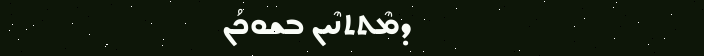ܕܡܶܬܬܢܶܝܢ ܒܫܘܟܳܢ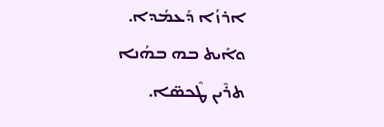ܐܪܙܳܐ ܕܰܥܡܳܕܐ. ܘܐܺܝܬ ܒܗ ܒܗܳܢܐ ܬܪܶܝܢ ܛܶܟܣ̈ܐ.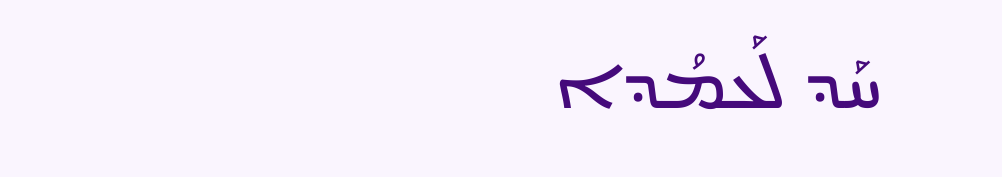ܚܰܕ ܠܰܥܡܳܕܐ